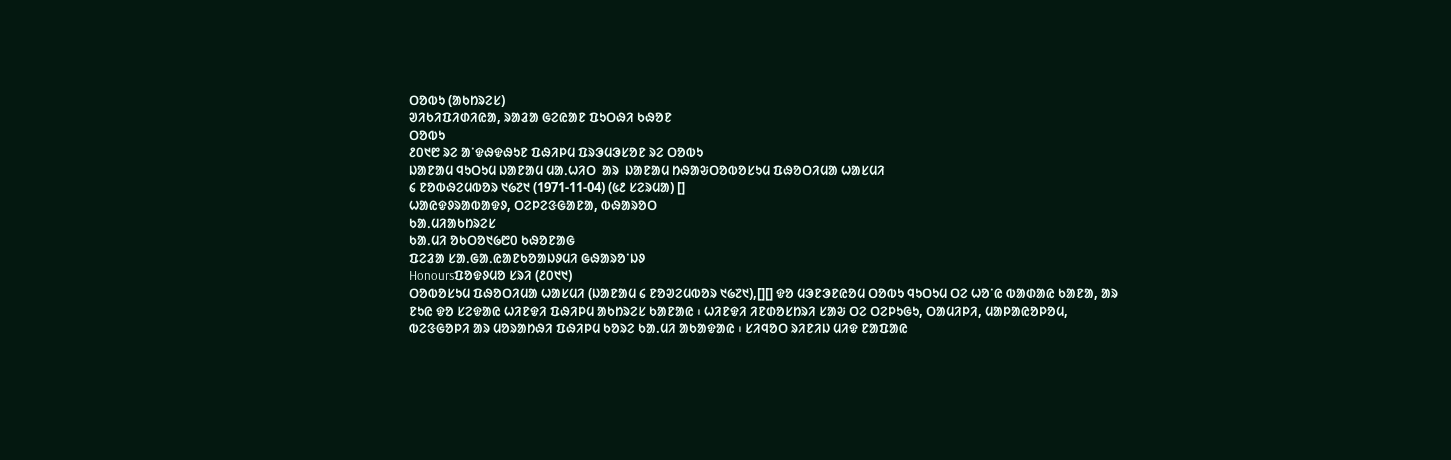ᱛᱚᱵᱩ (ᱟᱠᱴᱨᱮᱥ)
ᱣᱤᱠᱤᱯᱤᱰᱤᱭᱟ, ᱨᱟᱲᱟ ᱜᱮᱭᱟᱱ ᱯᱩᱛᱷᱤ ᱠᱷᱚᱱ
ᱛᱚᱵᱩ
᱒᱐᱑᱘ ᱨᱮ ᱟᱸᱫᱷᱫᱷᱩᱱ ᱯᱷᱤᱞᱢ ᱯᱨᱳᱢᱳᱥᱚᱱ ᱨᱮ ᱛᱚᱵᱩ
ᱡᱟᱱᱟᱢ ᱧᱩᱛᱩᱢ ᱡᱟᱱᱟᱢ ᱢᱟᱹᱦᱤᱛ  ᱟᱨ  ᱡᱟᱱᱟᱢ ᱴᱷᱟᱶᱛᱚᱵᱚᱥᱩᱢ ᱯᱷᱚᱛᱤᱢᱟ ᱦᱟᱥᱢᱤ
᱔ ᱱᱚᱵᱷᱮᱢᱵᱚᱨ ᱑᱙᱗᱑ (1971-11-04) (᱕᱒ ᱥᱮᱨᱢᱟ) []
ᱦᱟᱭᱫᱽᱨᱟᱵᱟᱫᱽ, ᱛᱮᱞᱮᱝᱜᱟᱱᱟ, ᱵᱷᱟᱨᱚᱛ
ᱠᱟᱹᱢᱤᱟᱠᱴᱨᱮᱥ
ᱠᱟᱹᱢᱤ ᱚᱠᱛᱚ᱑᱙᱘᱐ ᱠᱷᱚᱱᱟᱜ
ᱯᱮᱲᱟ ᱥᱟᱹᱜᱟᱹᱭᱟᱱᱠᱚᱟᱡᱽᱢᱤ ᱜᱷᱟᱨᱚᱸᱡᱽ
Honoursᱯᱚᱫᱽᱢᱚ ᱥᱨᱤ (᱒᱐᱑᱑)
ᱛᱚᱵᱚᱥᱩᱢ ᱯᱷᱚᱛᱤᱢᱟ ᱦᱟᱥᱢᱤ (ᱡᱟᱱᱟᱢ ᱔ ᱱᱚᱣᱮᱢᱵᱚᱨ ᱑᱙᱗᱑),[][] ᱫᱚ ᱢᱳᱱᱳᱱᱭᱚᱢ ᱛᱚᱵᱩ ᱧᱩᱛᱩᱢ ᱛᱮ ᱦᱚᱸᱭ ᱵᱟᱰᱟᱭ ᱠᱟᱱᱟ, ᱟᱨ ᱱᱩᱭ ᱫᱚ ᱥᱮᱫᱟᱭ ᱦᱤᱱᱫᱤ ᱯᱷᱤᱞᱢ ᱟᱠᱴᱨᱮᱥ ᱠᱟᱱᱟᱭ ᱾ ᱦᱤᱱᱫᱤ ᱤᱱᱰᱚᱥᱴᱨᱤ ᱥᱟᱶ ᱛᱮ ᱛᱮᱞᱩᱜᱩ, ᱛᱟᱢᱤᱞᱤ, ᱢᱟᱞᱟᱭᱚᱞᱚᱢ, ᱵᱮᱝᱜᱚᱞᱤ ᱟᱨ ᱢᱚᱨᱟᱴᱷᱤ ᱯᱷᱤᱞᱢ ᱠᱚᱨᱮ ᱠᱟ.ᱢᱤ ᱟᱠᱟᱫᱟᱭ ᱾ ᱥᱤᱧᱚᱛ ᱨᱤᱱᱤᱡ ᱢᱤᱫ ᱱᱟᱯᱟᱭ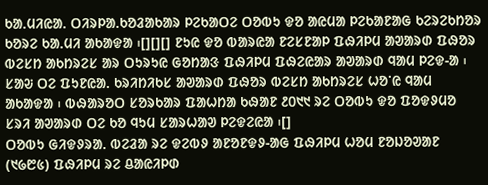ᱠᱟ.ᱢᱤᱭᱟ. ᱛᱤᱨᱞᱟ.ᱠᱚᱲᱟᱠᱟᱨ ᱞᱮᱠᱟᱛᱮ ᱛᱚᱵᱩ ᱫᱚ ᱟᱭᱢᱟ ᱞᱮᱠᱟᱱᱟᱜ ᱠᱮᱨᱮᱠᱴᱚᱨ ᱠᱚᱨᱮ ᱠᱟ.ᱢᱤ ᱟᱠᱟᱫᱟ ᱾[][][] ᱱᱩᱭ ᱫᱚ ᱵᱟᱨᱭᱟ ᱱᱮᱥᱱᱟᱞ ᱯᱷᱤᱞᱢ ᱟᱣᱟᱨᱰ ᱯᱷᱚᱨ ᱵᱮᱥᱴ ᱟᱠᱴᱨᱮᱥ ᱟᱨ ᱛᱩᱨᱩᱭ ᱜᱚᱴᱟᱝ ᱯᱷᱤᱞᱢ ᱯᱷᱮᱭᱟᱨ ᱟᱣᱟᱨᱰ ᱧᱟᱢ ᱞᱮᱫ-ᱟ ᱾ ᱥᱟᱶ ᱛᱮ ᱯᱩᱱᱭᱟ. ᱠᱨᱤᱴᱤᱠᱥ ᱟᱣᱟᱨᱰ ᱯᱷᱚᱨ ᱵᱮᱥᱴ ᱟᱠᱴᱨᱮᱥ ᱦᱚᱸᱭ ᱧᱟᱢ ᱟᱠᱟᱫᱟ ᱾ ᱵᱷᱟᱨᱚᱛ ᱥᱚᱨᱠᱟᱨ ᱯᱟᱦᱴᱟ ᱠᱷᱟᱱ ᱒᱐᱑᱑ ᱨᱮ ᱛᱚᱵᱩ ᱫᱚ ᱯᱚᱫᱽᱢᱚ ᱥᱨᱤ ᱟᱣᱟᱨᱰ ᱛᱮ ᱠᱚ ᱧᱩᱢ ᱥᱟᱨᱦᱟᱣ ᱞᱮᱫᱮᱭᱟ ᱾[]
ᱛᱚᱵᱩ ᱜᱤᱫᱽᱨᱟ. ᱵᱮᱲᱟ ᱨᱮ ᱫᱮᱵᱽ ᱟᱱᱚᱱᱫᱽ-ᱟᱜ ᱯᱷᱤᱞᱢ ᱦᱚᱢ ᱱᱚᱡᱚᱣᱟᱱ (᱑᱙᱘᱕) ᱯᱷᱤᱞᱢ ᱨᱮ ᱪᱟᱭᱤᱞᱰ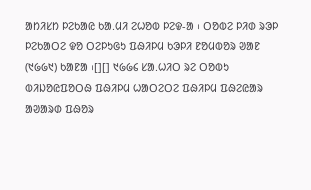ᱟᱴᱤᱥᱴ ᱞᱮᱠᱟᱭ ᱠᱟ.ᱢᱤ ᱮᱦᱚᱵ ᱞᱮᱫ-ᱟ ᱾ ᱛᱚᱵᱮ ᱞᱤᱰ ᱨᱳᱞ ᱞᱮᱠᱟᱛᱮ ᱫᱚ ᱛᱮᱞᱩᱜᱩ ᱯᱷᱤᱞᱢ ᱠᱳᱞᱤ ᱱᱚᱢᱵᱚᱨ ᱣᱟᱱ (᱑᱙᱙᱑) ᱠᱟᱱᱟ ᱾[][] ᱑᱙᱙᱔ ᱥᱟ.ᱦᱤᱛ ᱨᱮ ᱛᱚᱵᱩ ᱵᱤᱡᱚᱭᱯᱚᱛᱷ ᱯᱷᱤᱞᱢ ᱦᱟᱛᱮᱛᱮ ᱯᱷᱤᱞᱢ ᱯᱷᱮᱭᱟᱨ ᱟᱣᱟᱨᱰ ᱯᱷᱚᱨ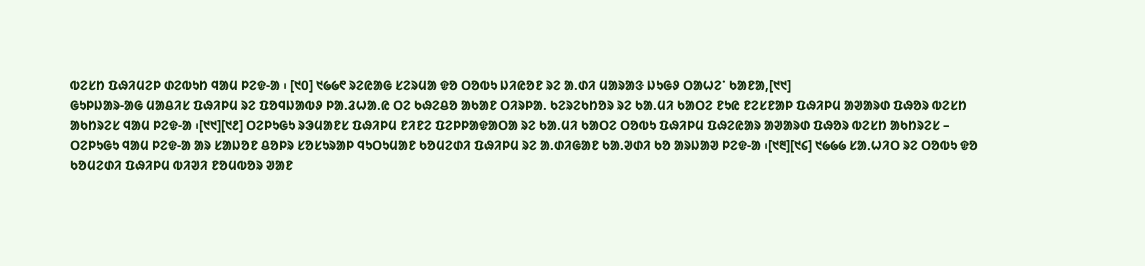ᱵᱮᱥᱴ ᱯᱷᱤᱢᱮᱞ ᱰᱮᱵᱩᱴ ᱧᱟᱢ ᱞᱮᱫ-ᱟ ᱾ [᱑᱐] ᱑᱙᱙᱖ ᱨᱮᱭᱟᱜ ᱥᱮᱨᱢᱟ ᱫᱚ ᱛᱚᱵᱩ ᱡᱤᱭᱚᱱ ᱨᱮ ᱟ.ᱰᱤ ᱢᱟᱨᱟᱝ ᱡᱩᱜᱽ ᱛᱟᱦᱮᱸ ᱠᱟᱱᱟ,[᱑᱑]
ᱜᱩᱞᱡᱟᱨ-ᱟᱜ ᱢᱟᱪᱤᱥ ᱯᱷᱤᱞᱢ ᱨᱮ ᱯᱚᱧᱡᱟᱵᱽ ᱞᱟ.ᱲᱦᱟ.ᱭ ᱛᱮ ᱠᱷᱮᱪᱚ ᱟᱠᱟᱱ ᱛᱤᱨᱞᱟ. ᱠᱮᱨᱮᱠᱴᱚᱨ ᱨᱮ ᱠᱟ.ᱢᱤ ᱠᱟᱛᱮ ᱱᱩᱭ ᱱᱮᱥᱱᱟᱞ ᱯᱷᱤᱞᱢ ᱟᱣᱟᱨᱰ ᱯᱷᱚᱨ ᱵᱮᱥᱴ ᱟᱠᱴᱨᱮᱥ ᱧᱟᱢ ᱞᱮᱫ-ᱟ ᱾[᱑᱑][᱑᱒] ᱛᱮᱞᱩᱜᱩ ᱨᱳᱢᱟᱱᱥ ᱯᱷᱤᱞᱢ ᱱᱤᱱᱮ ᱯᱮᱞᱞᱟᱫᱟᱛᱟ ᱨᱮ ᱠᱟ.ᱢᱤ ᱠᱟᱛᱮ ᱛᱚᱵᱩ ᱯᱷᱤᱞᱢ ᱯᱷᱮᱭᱟᱨ ᱟᱣᱟᱨᱰ ᱯᱷᱚᱨ ᱵᱮᱥᱴ ᱟᱠᱴᱨᱮᱥ – ᱛᱮᱞᱩᱜᱩ ᱧᱟᱢ ᱞᱮᱫ-ᱟ ᱟᱨ ᱥᱟᱡᱚᱱ ᱪᱚᱞᱨ ᱥᱚᱥᱩᱨᱟᱞ ᱧᱩᱛᱩᱢᱟᱱ ᱠᱚᱢᱮᱰᱤ ᱯᱷᱤᱞᱢ ᱨᱮ ᱟ.ᱰᱤᱜᱟᱱ ᱠᱟ.ᱣᱰᱤ ᱠᱚ ᱟᱨᱡᱟᱣ ᱞᱮᱫ-ᱟ ᱾[᱑᱓][᱑᱔] ᱑᱙᱙᱙ ᱥᱟᱹᱦᱤᱛ ᱨᱮ ᱛᱚᱵᱩ ᱫᱚ ᱠᱚᱢᱮᱰᱤ ᱯᱷᱤᱞᱢ ᱵᱤᱣᱤ ᱱᱚᱢᱵᱚᱨ ᱣᱟᱱ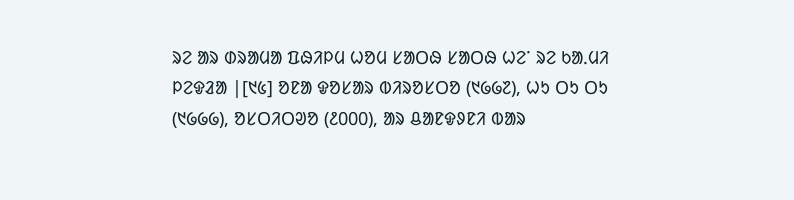ᱨᱮ ᱟᱨ ᱰᱨᱟᱢᱟ ᱯᱷᱤᱞᱢ ᱦᱚᱢ ᱥᱟᱛᱷ ᱥᱟᱛᱷ ᱦᱮᱸ ᱨᱮ ᱠᱟᱹᱢᱤ ᱞᱮᱫᱲᱟ |[᱑᱕] ᱚᱱᱟ ᱫᱚᱥᱟᱨ ᱵᱤᱨᱚᱥᱛᱚ (᱑᱙᱙᱗), ᱦᱩ ᱛᱩ ᱛᱩ (᱑᱙᱙᱙), ᱚᱥᱛᱤᱛᱣᱚ (᱒᱐᱐᱐), ᱟᱨ ᱪᱟᱱᱫᱽᱱᱤ ᱵᱟᱨ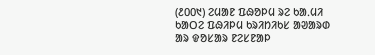(᱒᱐᱐᱑) ᱮᱢᱟᱱ ᱯᱷᱚᱞᱢ ᱨᱮ ᱠᱟᱹᱢᱤ ᱠᱟᱛᱮ ᱯᱷᱤᱞᱢ ᱠᱨᱤᱴᱤᱠᱥ ᱟᱣᱟᱨᱰ ᱟᱨ ᱫᱚᱥᱟᱨ ᱱᱮᱥᱱᱟᱞ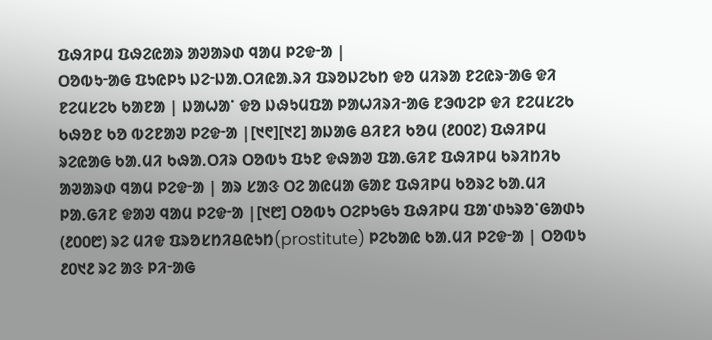ᱯᱷᱤᱞᱢ ᱯᱷᱮᱭᱟᱨ ᱟᱣᱟᱨᱰ ᱧᱟᱢ ᱞᱮᱫᱼᱟ |
ᱛᱚᱵᱩᱼᱟᱜ ᱯᱩᱭᱞᱩ ᱡᱮᱼᱡᱟᱹᱛᱤᱭᱟᱹᱨᱤ ᱯᱨᱚᱡᱮᱠᱴ ᱫᱚ ᱢᱤᱨᱟ ᱱᱮᱭᱨᱼᱟᱜ ᱫᱤ ᱱᱮᱢᱥᱮᱠ ᱠᱟᱱᱟ | ᱡᱟᱦᱟᱸ ᱫᱚ ᱡᱷᱩᱢᱯᱟ ᱞᱟᱦᱤᱨᱤᱼᱟᱜ ᱱᱳᱵᱮᱞ ᱫᱤ ᱱᱮᱢᱥᱮᱠ ᱠᱷᱚᱱ ᱠᱚ ᱵᱮᱱᱟᱣ ᱞᱮᱫᱼᱟ |[᱑᱖][᱑᱗] ᱟᱡᱟᱜ ᱪᱤᱱᱤ ᱠᱚᱢ (᱒᱐᱐᱗) ᱯᱷᱤᱞᱢ ᱨᱮᱭᱟᱜ ᱠᱟᱹᱢᱤ ᱠᱷᱟᱹᱛᱤᱨ ᱛᱚᱵᱩ ᱯᱩᱱ ᱫᱷᱟᱣ ᱯᱟᱹᱜᱤᱱ ᱯᱷᱤᱞᱢ ᱠᱨᱤᱴᱤᱠ ᱟᱣᱟᱨᱰ ᱧᱟᱢ ᱞᱮᱫᱼᱟ | ᱟᱨ ᱥᱟᱝ ᱛᱮ ᱟᱭᱢᱟ ᱜᱟᱱ ᱯᱷᱤᱞᱢ ᱠᱚᱨᱮ ᱠᱟᱹᱢᱤ ᱞᱟᱹᱜᱤᱱ ᱫᱟᱣ ᱧᱟᱢ ᱞᱮᱫᱼᱟ |[᱑᱘] ᱛᱚᱵᱩ ᱛᱮᱞᱩᱜᱩ ᱯᱷᱤᱞᱢ ᱯᱟᱸᱰᱩᱨᱚᱸᱜᱟᱰᱩ (᱒᱐᱐᱘) ᱨᱮ ᱢᱤᱫ ᱯᱨᱚᱥᱴᱤᱪᱭᱩᱴ(prostitute) ᱞᱮᱠᱟᱭ ᱠᱟᱹᱢᱤ ᱞᱮᱫᱼᱟ | ᱛᱚᱵᱩ ᱒᱐᱑᱒ ᱨᱮ ᱟᱝ ᱞᱤᱼᱟᱜ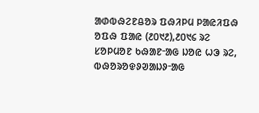ᱟᱰᱵᱷᱮᱱᱪᱚᱨ ᱯᱷᱤᱞᱢ ᱞᱟᱭᱤᱯᱷ ᱚᱯᱷ ᱯᱟᱭ (᱒᱐᱑᱒),᱒᱐᱑᱔ ᱨᱮ ᱥᱚᱞᱢᱚᱱ ᱠᱷᱟᱱᱼᱟᱜ ᱡᱚᱭ ᱦᱳ ᱨᱮ, ᱵᱷᱚᱨᱚᱫᱽᱣᱟᱡᱽᱼᱟᱜ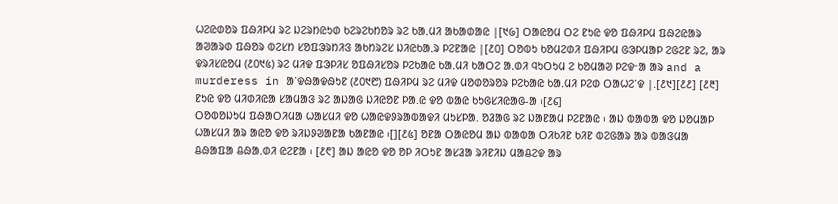ᱦᱮᱭᱰᱚᱨ ᱯᱷᱤᱞᱢ ᱨᱮ ᱡᱮᱨᱴᱭᱩᱰ ᱠᱮᱨᱮᱠᱴᱚᱨ ᱨᱮ ᱠᱟᱹᱢᱤ ᱟᱠᱟᱰᱟᱭ |[᱑᱙] ᱛᱟᱭᱚᱢ ᱛᱮ ᱱᱩᱭ ᱫᱚ ᱯᱷᱤᱞᱢ ᱯᱷᱮᱭᱟᱨ ᱟᱣᱟᱨᱰ ᱯᱷᱚᱨ ᱵᱮᱥᱴ ᱥᱚᱯᱳᱨᱴᱤᱝ ᱟᱠᱴᱨᱮᱥ ᱡᱤᱭᱠᱟᱹᱨ ᱞᱮᱱᱟᱭ |[᱒᱐] ᱛᱚᱵᱩ ᱠᱚᱢᱮᱰᱤ ᱯᱷᱤᱞᱢ ᱜᱳᱞᱢᱟᱞ ᱮᱜᱮᱱ ᱨᱮ, ᱟᱨ ᱫᱨᱤᱥᱭᱚᱢ (᱒᱐᱑᱕) ᱨᱮ ᱢᱤᱫ ᱯᱳᱞᱤᱥ ᱚᱯᱷᱤᱥᱚᱨ ᱞᱮᱠᱟᱭ ᱠᱟᱹᱢᱤ ᱠᱟᱛᱮ ᱟᱹᱰᱤ ᱧᱩᱛᱩᱢ ᱮ ᱠᱚᱢᱟᱣ ᱞᱮᱫᱼᱟ ᱟᱨ and a murderess in ᱟᱸᱫᱷᱟᱫᱷᱩᱱ (᱒᱐᱑᱘) ᱯᱷᱤᱞᱢ ᱨᱮ ᱢᱤᱫ ᱢᱚᱰᱚᱨᱚᱨ ᱞᱮᱠᱟᱭ ᱠᱟᱹᱢᱤ ᱞᱮᱰ ᱛᱟᱦᱮᱸᱫ |.[᱒᱑][᱒᱒] [᱒᱓] ᱱᱩᱭ ᱫᱚ ᱢᱤᱰᱤᱭᱟ ᱥᱟᱢᱟᱝ ᱨᱮ ᱟᱡᱟᱜ ᱡᱤᱭᱚᱱ ᱞᱟ.ᱭ ᱫᱚ ᱵᱟᱭ ᱠᱩᱜᱥᱤᱭᱟᱜ-ᱟ ᱾[᱒᱔]
ᱛᱚᱵᱚᱡᱩᱢ ᱯᱷᱟᱛᱤᱢᱟ ᱦᱟᱥᱢᱤ ᱫᱚ ᱦᱟᱭᱫᱽᱨᱟᱵᱟᱫᱤ ᱢᱩᱥᱞᱟ. ᱚᱲᱟᱜ ᱨᱮ ᱡᱟᱱᱟᱢ ᱞᱮᱱᱟᱭ ᱾ ᱟᱡ ᱵᱟᱵᱟ ᱫᱚ ᱡᱚᱢᱟᱞ ᱦᱟᱥᱢᱤ ᱟᱨ ᱟᱭᱚ ᱫᱚ ᱨᱤᱡᱽᱣᱟᱱᱟ ᱠᱟᱱᱟᱭ ᱾[][᱒᱕] ᱚᱱᱟ ᱛᱟᱭᱚᱢ ᱟᱡ ᱵᱟᱵᱟ ᱛᱤᱠᱤᱱ ᱠᱤᱱ ᱵᱮᱜᱟᱨ ᱟᱨ ᱵᱟᱝᱢᱟ ᱪᱷᱟᱯᱟ ᱪᱷᱟ.ᱰᱤ ᱭᱮᱱᱟ ᱾ [᱒᱖] ᱟᱡ ᱟᱭᱚ ᱫᱚ ᱚᱞ ᱤᱛᱩᱱ ᱟᱥᱲᱟ ᱨᱤᱱᱤᱡ ᱢᱟᱪᱮᱫ ᱟᱨ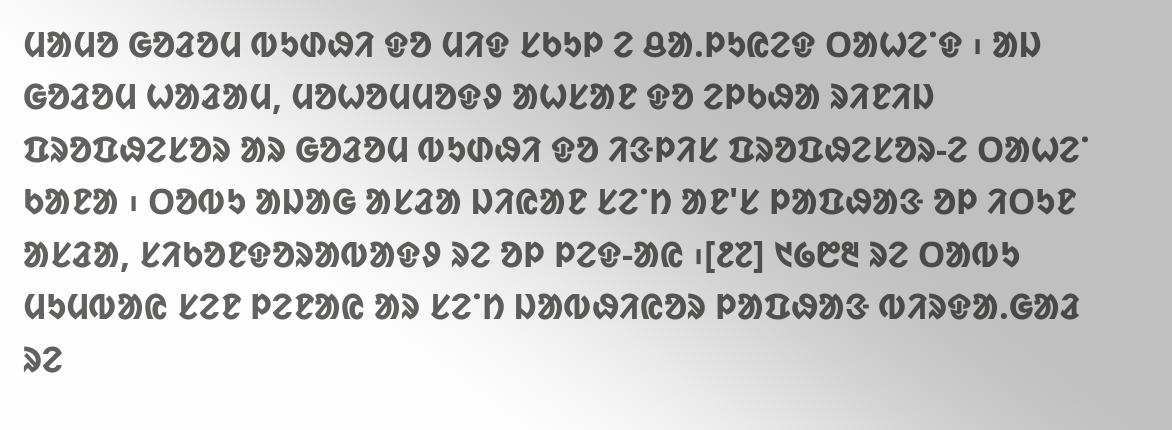ᱢᱟᱢᱚ ᱜᱚᱲᱚᱢ ᱵᱩᱰᱷᱤ ᱫᱚ ᱢᱤᱫ ᱥᱠᱩᱞ ᱮ ᱪᱟ.ᱞᱩᱭᱮᱫ ᱛᱟᱦᱮᱸᱫ ᱾ ᱟᱡ ᱜᱚᱲᱚᱢ ᱦᱟᱲᱟᱢ, ᱢᱚᱦᱚᱢᱢᱚᱫᱽ ᱟᱦᱥᱟᱱ ᱫᱚ ᱮᱞᱠᱷᱟ ᱨᱤᱱᱤᱡ ᱯᱨᱚᱯᱷᱮᱥᱚᱨ ᱟᱨ ᱜᱚᱲᱚᱢ ᱵᱩᱰᱷᱤ ᱫᱚ ᱤᱝᱞᱤᱥ ᱯᱨᱚᱯᱷᱮᱥᱚᱨ-ᱮ ᱛᱟᱦᱮᱸ ᱠᱟᱱᱟ ᱾ ᱛᱚᱵᱩ ᱟᱡᱟᱜ ᱟᱥᱲᱟ ᱡᱤᱭᱟᱱ ᱥᱮᱸᱴ ᱟᱱ'ᱥ ᱞᱟᱯᱷᱟᱝ ᱚᱞ ᱤᱛᱩᱱ ᱟᱥᱲᱟ, ᱥᱤᱠᱚᱱᱫᱚᱨᱟᱵᱟᱫᱽ ᱨᱮ ᱚᱞ ᱞᱮᱫ-ᱟᱭ ᱾[᱒᱗] ᱑᱙᱘᱓ ᱨᱮ ᱛᱟᱵᱩ ᱢᱩᱢᱵᱟᱭ ᱥᱮᱱ ᱞᱮᱱᱟᱭ ᱟᱨ ᱥᱮᱸᱴ ᱡᱟᱵᱷᱤᱭᱚᱨ ᱞᱟᱯᱷᱟᱝ ᱵᱤᱨᱫᱟ.ᱜᱟᱲ ᱨᱮ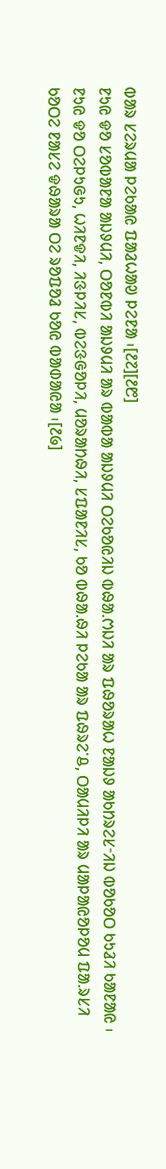ᱵᱟᱨ ᱥᱮᱨᱢᱟ ᱞᱮᱠᱟᱭ ᱯᱟᱲᱦᱟᱣ ᱞᱮᱱᱟ ᱾[᱒᱗][᱒᱘]
ᱱᱩᱭ ᱫᱚ ᱥᱚᱵᱟᱱᱟ ᱟᱡᱽᱢᱤ, ᱛᱚᱱᱵᱤ ᱟᱡᱽᱢᱤ ᱟᱨ ᱵᱟᱵᱟ ᱟᱡᱽᱢᱤ ᱛᱮᱠᱚᱭᱤᱡ ᱵᱷᱟ.ᱬᱡᱤ ᱟᱨ ᱯᱷᱚᱨᱟᱦ ᱱᱟᱡᱽ ᱟᱠᱴᱨᱮᱥᱼᱤᱡ ᱵᱚᱠᱚᱛ ᱠᱩᱲᱤ ᱠᱟᱱᱟᱭ ᱾ ᱱᱩᱭ ᱫᱚ ᱛᱮᱞᱩᱜᱩ, ᱦᱤᱱᱫᱤ, ᱤᱝᱞᱤᱥ, ᱵᱮᱝᱜᱚᱞᱤ, ᱢᱚᱨᱟᱴᱷᱤ, ᱥᱯᱟᱱᱤᱥ, ᱠᱚ ᱵᱷᱟ.ᱷᱤ ᱞᱮᱠᱟ ᱟᱨ ᱯᱷᱨᱮᱸᱪ, ᱛᱟᱢᱤᱞᱤ ᱟᱨ ᱢᱟᱞᱟᱭᱚᱞᱚᱢ ᱯᱟ.ᱨᱥᱤ ᱠᱚᱛᱮ ᱱᱟᱥᱮ ᱫᱷᱟᱨᱟ ᱛᱮ ᱨᱚᱯᱚᱲ ᱠᱚᱭ ᱵᱟᱰᱟᱭᱟ ᱾[᱒᱙]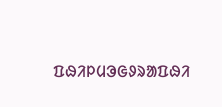ᱯᱷᱤᱞᱢᱳᱜᱽᱨᱟᱯᱷᱤ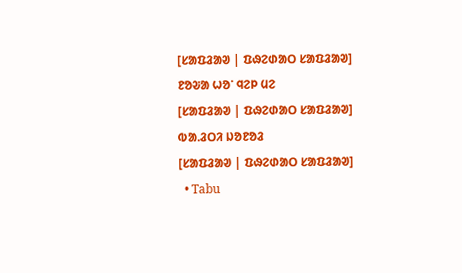[ᱥᱟᱯᱲᱟᱣ | ᱯᱷᱮᱰᱟᱛ ᱥᱟᱯᱲᱟᱣ]
ᱱᱚᱶᱟ ᱦᱚᱸ ᱧᱮᱞ ᱢᱮ
[ᱥᱟᱯᱲᱟᱣ | ᱯᱷᱮᱰᱟᱛ ᱥᱟᱯᱲᱟᱣ]
ᱵᱟ.ᱲᱛᱤ ᱡᱚᱱᱚᱲ
[ᱥᱟᱯᱲᱟᱣ | ᱯᱷᱮᱰᱟᱛ ᱥᱟᱯᱲᱟᱣ]
  • Tabu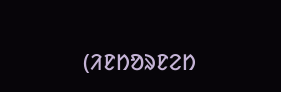(ᱤᱱᱴᱚᱨᱱᱮᱴ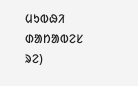ᱢᱩᱵᱷᱤ ᱰᱟᱴᱟᱵᱮᱥ ᱨᱮ)